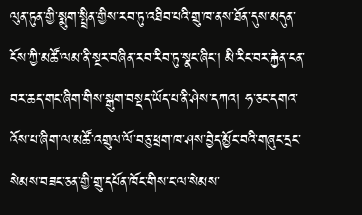ལུན་ཏུན་གྱི་སྨུག་སྤྲིན་གྱིས་རབ་ཏུ་འཐིབ་པའི་གྲུ་ཁ་ནས་ཐོན་དུས་མདུན་ངོས་ཀྱི་མཚོ་ལམ་ནི་སྔར་བཞིན་རབ་རིབ་ཏུ་སྣང་ཞིང་། མི་རིང་བར་རྐྱེན་ངན་བར་ཆད་གང་ཞིག་གིས་སྒུག་བསྡད་ཡོད་པ་ནི་ཤེས་དཀའ། ཧ་ཅང་དགའ་འོས་པ་ཞིག་ལ་མཚོ་འགྲུལ་ལོ་བཅུ་ཕྲག་ཁ་ཤས་བྱེད་མྱོང་བའི་གཞུང་དྲང་སེམས་བཟང་ཅན་གྱི་གྲུ་དཔོན་ཁོང་གིས་ང་ལ་སེམས་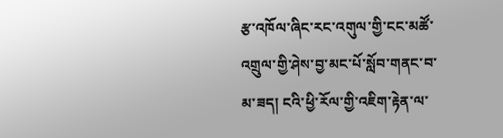རྩ་འཁོལ་ཞིང་རང་འགུལ་གྱི་ངང་མཚོ་འགྲུལ་གྱི་ཤེས་བྱ་མང་པོ་སློབ་གནང་བ་མ་ཟད། ངའི་ཕྱི་རོལ་གྱི་འཇིག་རྟེན་ལ་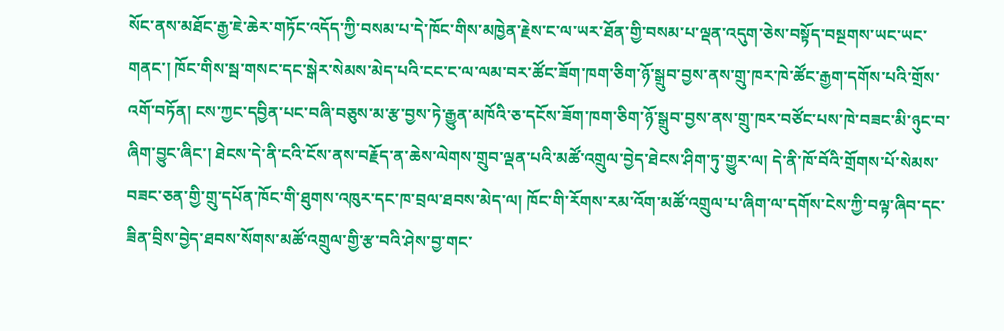སོང་ནས་མཐོང་རྒྱ་ཇེ་ཆེར་གཏོང་འདོད་ཀྱི་བསམ་པ་དེ་ཁོང་གིས་མཁྱེན་རྗེས་ང་ལ་ཡར་ཐོན་གྱི་བསམ་པ་ལྡན་འདུག་ཅེས་བསྟོད་བསྔགས་ཡང་ཡང་གནང་། ཁོང་གིས་སྦ་གསང་དང་སྒེར་སེམས་མེད་པའི་ངང་ང་ལ་ལམ་བར་ཚོང་ཟོག་ཁག་ཅིག་ཉོ་སྒྲུབ་བྱས་ནས་གྲུ་ཁར་ཁེ་ཚོང་རྒྱག་དགོས་པའི་གྲོས་འགོ་བཏོན། ངས་ཀྱང་དབྱིན་པང་བཞི་བཅུས་མ་རྩ་བྱས་ཏེ་རྒྱུན་མཁོའི་ཅ་དངོས་ཟོག་ཁག་ཅིག་ཉོ་སྒྲུབ་བྱས་ནས་གྲུ་ཁར་བཙོང་པས་ཁེ་བཟང་མི་ཉུང་བ་ཞིག་བྱུང་ཞིང་། ཐེངས་དེ་ནི་ངའི་ངོས་ནས་བརྗོད་ན་ཆེས་ལེགས་གྲུབ་ལྡན་པའི་མཚོ་འགྲུལ་བྱེད་ཐེངས་ཤིག་ཏུ་གྱུར་ལ། དེ་ནི་ཁོ་བོའི་གྲོགས་པོ་སེམས་བཟང་ཅན་གྱི་གྲུ་དཔོན་ཁོང་གི་ཐུགས་འཁུར་དང་ཁ་བྲལ་ཐབས་མེད་ལ། ཁོང་གི་རོགས་རམ་འོག་མཚོ་འགྲུལ་པ་ཞིག་ལ་དགོས་ངེས་ཀྱི་བལྟ་ཞིབ་དང་ཟིན་བྲིས་བྱེད་ཐབས་སོགས་མཚོ་འགྲུལ་གྱི་རྩ་བའི་ཤེས་བྱ་གང་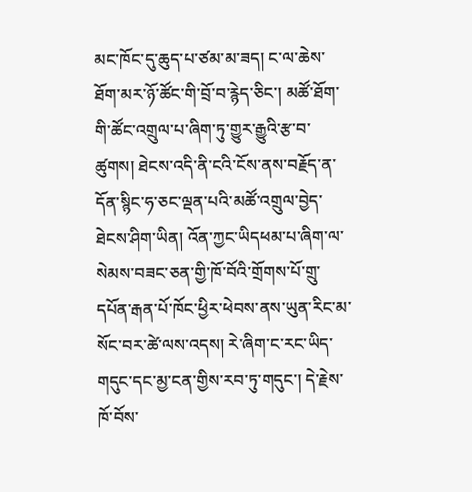མང་ཁོང་དུ་ཆུད་པ་ཙམ་མ་ཟད། ང་ལ་ཆེས་ཐོག་མར་ཉོ་ཚོང་གི་བྲོ་བ་རྙེད་ཅིང་། མཚོ་ཐོག་གི་ཚོང་འགྲུལ་པ་ཞིག་ཏུ་གྱུར་རྒྱུའི་རྩ་བ་ཚུགས། ཐེངས་འདི་ནི་ངའི་ངོས་ནས་བརྗོད་ན་དོན་སྙིང་ཧ་ཅང་ལྡན་པའི་མཚོ་འགྲུལ་བྱེད་ཐེངས་ཤིག་ཡིན། འོན་ཀྱང་ཡིདཕམ་པ་ཞིག་ལ་སེམས་བཟང་ཅན་གྱི་ཁོ་བོའི་གྲོགས་པོ་གྲུ་དཔོན་རྒན་པོ་ཁོང་ཕྱིར་ཕེབས་ནས་ཡུན་རིང་མ་སོང་བར་ཚེ་ལས་འདས། རེ་ཞིག་ང་རང་ཡིད་གདུང་དང་མྱ་ངན་གྱིས་རབ་ཏུ་གདུང་། དེ་རྗེས་ཁོ་བོས་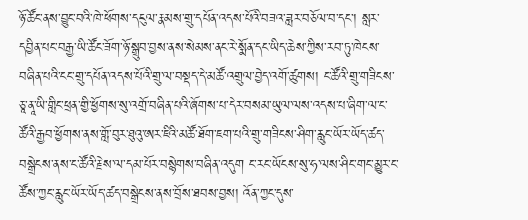ཉོ་ཚོང་ནས་བྱུང་བའི་ཁེ་ཕོགས་དངུལ་རྣམས་གྲུ་དཔོན་འདས་པོའི་བཟའ་ཟླར་བཅོལ་བ་དང་། སླར་དབྱིན་པང་བརྒྱ་ཡི་ཚོང་ཟོག་ཉོ་སྒྲུབ་བྱས་ནས་སེམས་ནང་རེ་སྨོན་དང་ཡིད་ཆེས་ཀྱིས་རབ་ཏུ་ཁེངས་བཞིན་པའི་ངང་གྲུ་དཔོན་འདས་པོའི་གྲུ་ལ་བསྡད་དེ་མཚོ་འགྲུལ་བྱེད་འགོ་ཚུགས། ང་ཚོའི་གྲུ་གཟིངས་ཅཱ་ནཱ་ཡི་གླིང་ཕྲན་གྱི་ཕྱོགས་སུ་འགྲོ་བཞིན་པའི་ཞོགས་པ་དེར་བསམ་ཡུལ་ལས་འདས་པ་ཞིག་ལ་ང་ཚོའི་རྒྱབ་ཕྱོགས་ནས་གློ་བུར་ཐུའུ་ཨར་ཇིའི་མཚོ་ཐོག་ཇག་པའི་གྲུ་གཟིངས་ཤིག་རླུང་ཡོར་ཡོད་ཚད་བསྒྲེངས་ནས་ང་ཚོའི་རྗེས་ལ་དམ་པོར་བསྙེགས་བཞིན་འདུག ང་རང་ཡོངས་སུ་ཧ་ལས་ཤིང་གང་མྱུར་ང་ཚོས་ཀྱང་རླུང་ཡོར་ཡོད་ཚད་བསྒྲེངས་ནས་བྲོས་ཐབས་བྱས། འོན་ཀྱང་དུས་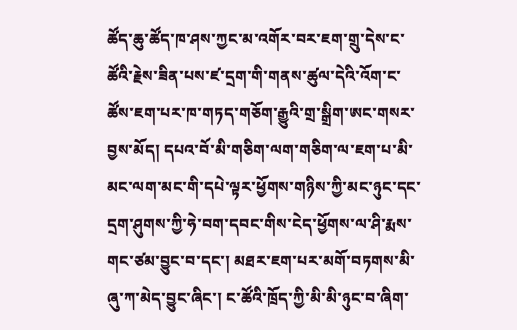ཚོད་ཆུ་ཚོད་ཁ་ཤས་ཀྱང་མ་འགོར་བར་ཇག་གྲུ་དེས་ང་ཚོའི་རྗེས་ཟིན་པས་ཛ་དྲག་གི་གནས་ཚུལ་དེའི་འོག་ང་ཚོས་ཇག་པར་ཁ་གཏད་གཅོག་རྒྱུའི་གྲ་སྒྲིག་ཨང་གསར་བྱས་མོད། དཔའ་བོ་མི་གཅིག་ལག་གཅིག་ལ་ཇག་པ་མི་མང་ལག་མང་གི་དཔེ་ལྟར་ཕྱོགས་གཉིས་ཀྱི་མང་ཉུང་དང་དྲག་ཤུགས་ཀྱི་ཧེ་བག་དབང་གིས་ངེད་ཕྱོགས་ལ་ཤི་རྨས་གང་ཙམ་བྱུང་བ་དང་། མཐར་ཇག་པར་མགོ་བཏགས་མི་ཞུ་ཀ་མེད་བྱུང་ཞིང་། ང་ཚོའི་ཁྲོད་ཀྱི་མི་མི་ཉུང་བ་ཞིག་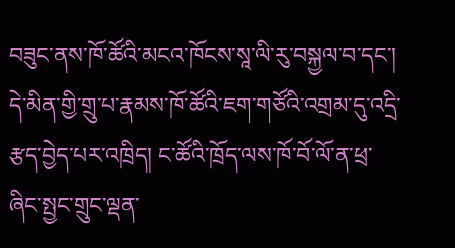བཟུང་ནས་ཁོ་ཚོའི་མངའ་ཁོངས་སཱ་ལི་རུ་བསྐྱལ་བ་དང་། དེ་མིན་གྱི་གྲུ་པ་རྣམས་ཁོ་ཚོའི་ཇག་གཙོའི་འགྲམ་དུ་འདྲི་རྩད་བྱེད་པར་འཁྲིད། ང་ཚོའི་ཁྲོད་ལས་ཁོ་བོ་ལོ་ན་ཕྲ་ཞིང་སྤྱང་གྲུང་ལྡན་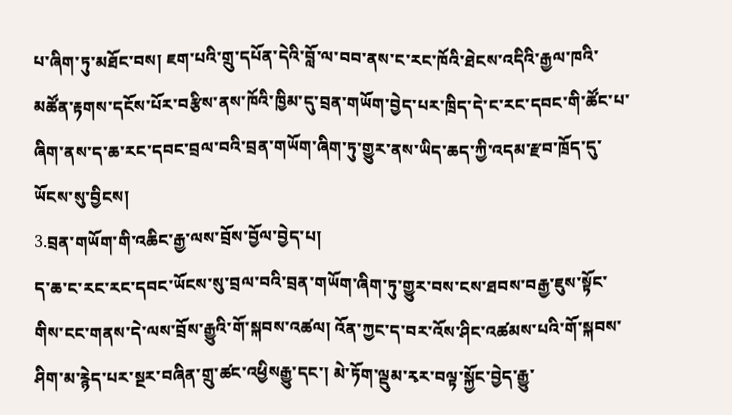པ་ཞིག་ཏུ་མཐོང་བས། ཇག་པའི་གྲུ་དཔོན་དེའི་བློ་ལ་བབ་ནས་ང་རང་ཁོའི་ཐེངས་འདིའི་རྒྱལ་ཁའི་མཚོན་རྟགས་དངོས་པོར་བརྩིས་ནས་ཁོའི་ཁྱིམ་དུ་བྲན་གཡོག་བྱེད་པར་ཁྲིད་དེ་ང་རང་དབང་གི་ཚོང་པ་ཞིག་ནས་ད་ཆ་རང་དབང་བྲལ་བའི་བྲན་གཡོག་ཞིག་ཏུ་གྱུར་ནས་ཡིད་ཆད་ཀྱི་འདམ་རྫབ་ཁྲོད་དུ་ཡོངས་སུ་བྱིངས།
3.བྲན་གཡོག་གི་འཆིང་རྒྱ་ལས་བྲོས་བྱོལ་བྱེད་པ།
ད་ཆ་ང་རང་རང་དབང་ཡོངས་སུ་བྲལ་བའི་བྲན་གཡོག་ཞིག་ཏུ་གྱུར་བས་ངས་ཐབས་བརྒྱ་ཇུས་སྟོང་གིས་ངང་གནས་དེ་ལས་བྲོས་རྒྱུའི་གོ་སྐབས་འཚལ། འོན་ཀྱང་ད་བར་འོས་ཤིང་འཚམས་པའི་གོ་སྐབས་ཤིག་མ་རྙེད་པར་སྔར་བཞིན་གྲུ་ཚང་འཕྱིསརྒྱུ་དང་། མེ་ཏོག་ལྡུམ་རྭར་བལྟ་སྐྱོང་བྱེད་རྒྱུ་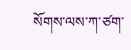སོགས་ལས་ཀ་ཙག་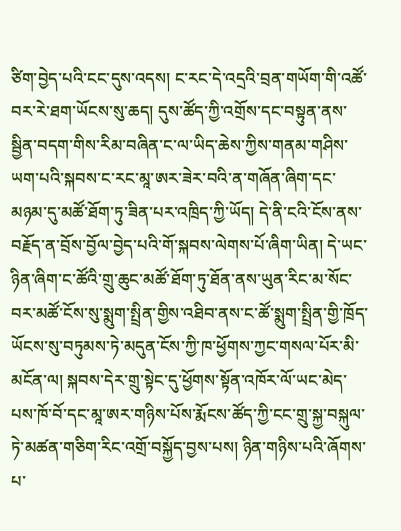ཙིག་བྱེད་པའི་ངང་དུས་འདས། ང་རང་དེ་འདྲའི་བྲན་གཡོག་གི་འཚོ་བར་རེ་ཐག་ཡོངས་སུ་ཆད། དུས་ཚོད་ཀྱི་འགྲོས་དང་བསྟུན་ནས་སྦྱིན་བདག་གིས་རིམ་བཞིན་ང་ལ་ཡིད་ཆེས་ཀྱིས་གནམ་གཤིས་ཡག་པའི་སྐབས་ང་རང་མཱ་ཨར་ཟེར་བའི་ན་གཞོན་ཞིག་དང་མཉམ་དུ་མཚོ་ཐོག་ཏུ་ཟིན་པར་འཁྲིད་ཀྱི་ཡོད། དེ་ནི་ངའི་ངོས་ནས་བརྗོད་ན་བྲོས་བྱོལ་བྱེད་པའི་གོ་སྐབས་ལེགས་པོ་ཞིག་ཡིན། དེ་ཡང་ཉིན་ཞིག་ང་ཚོའི་གྲུ་ཆུང་མཚོ་ཐོག་ཏུ་ཐོན་ནས་ཡུན་རིང་མ་སོང་བར་མཚོ་ངོས་སུ་སྨུག་སྤྲིན་གྱིས་འཐིབ་ནས་ང་ཚོ་སྨུག་སྤྲིན་གྱི་ཁྲོད་ཡོངས་སུ་བཏུམས་ཏེ་མདུན་ངོས་ཀྱི་ཁ་ཕྱོགས་ཀྱང་གསལ་པོར་མི་མངོན་ལ། སྐབས་དེར་གྲུ་སྟེང་དུ་ཕྱོགས་སྟོན་འཁོར་ལོ་ཡང་མེད་པས་ཁོ་བོ་དང་མཱ་ཨར་གཉིས་པོས་རྨོངས་ཚོད་ཀྱི་ངང་གྲུ་སྐྱ་བསྐུལ་ཏེ་མཚན་གཅིག་རིང་འགྲོ་བསྐྱོད་བྱས་པས། ཉིན་གཉིས་པའི་ཞོགས་པ་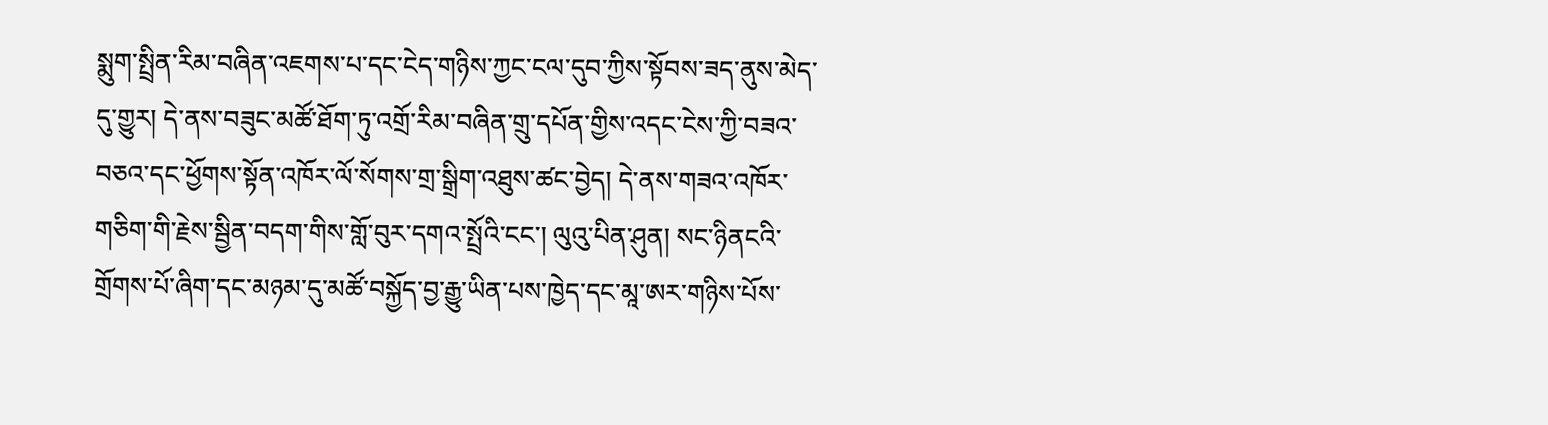སྨུག་སྤྲིན་རིམ་བཞིན་འཇགས་པ་དང་ངེད་གཉིས་ཀྱང་ངལ་དུབ་ཀྱིས་སྟོབས་ཟད་ནུས་མེད་དུ་གྱུར། དེ་ནས་བཟུང་མཚོ་ཐོག་ཏུ་འགྲོ་རིམ་བཞིན་གྲུ་དཔོན་གྱིས་འདང་ངེས་ཀྱི་བཟའ་བཅའ་དང་ཕྱོགས་སྟོན་འཁོར་ལོ་སོགས་གྲ་སྒྲིག་འཐུས་ཚང་བྱེད། དེ་ནས་གཟའ་འཁོར་གཅིག་གི་རྗེས་སྦྱིན་བདག་གིས་གློ་བུར་དགའ་སྤྲོའི་ངང་། ལུའུ་པིན་ཤུན། སང་ཉིནངའི་གྲོགས་པོ་ཞིག་དང་མཉམ་དུ་མཚོ་བསྐྱོད་བྱ་རྒྱུ་ཡིན་པས་ཁྱེད་དང་མཱ་ཨར་གཉིས་པོས་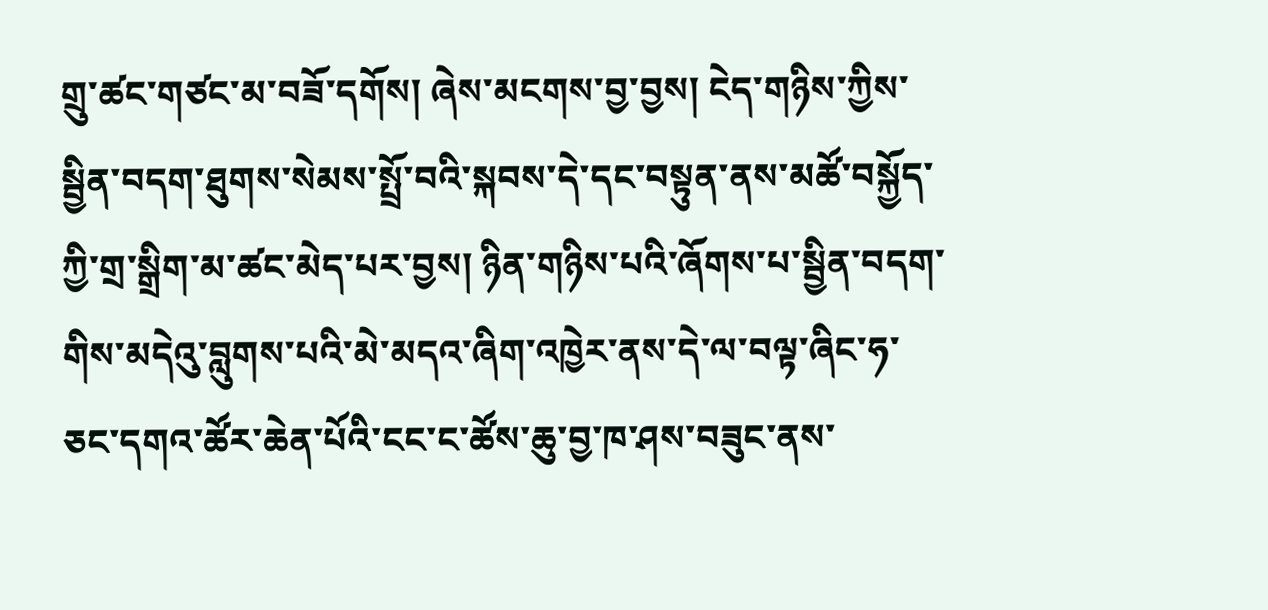གྲུ་ཚང་གཙང་མ་བཟོ་དགོས། ཞེས་མངགས་བྱ་བྱས། ངེད་གཉིས་ཀྱིས་སྦྱིན་བདག་ཐུགས་སེམས་སྤྲོ་བའི་སྐབས་དེ་དང་བསྟུན་ནས་མཚོ་བསྐྱོད་ཀྱི་གྲ་སྒྲིག་མ་ཚང་མེད་པར་བྱས། ཉིན་གཉིས་པའི་ཞོགས་པ་སྦྱིན་བདག་གིས་མདེའུ་བླུགས་པའི་མེ་མདའ་ཞིག་འཁྱེར་ནས་དེ་ལ་བལྟ་ཞིང་ཧ་ཅང་དགའ་ཚོར་ཆེན་པོའི་ངང་ང་ཚོས་ཆུ་བྱ་ཁ་ཤས་བཟུང་ནས་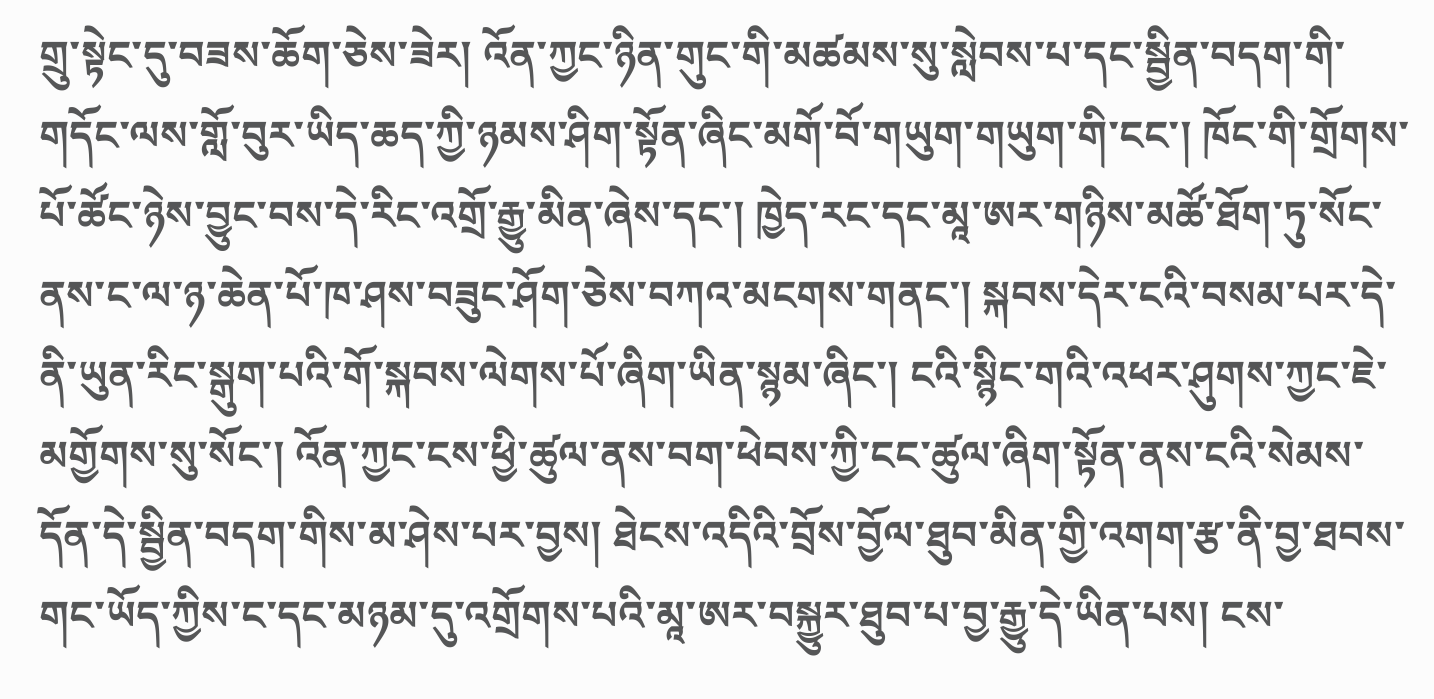གྲུ་སྟེང་དུ་བཟས་ཆོག་ཅེས་ཟེར། འོན་ཀྱང་ཉིན་གུང་གི་མཚམས་སུ་སླེབས་པ་དང་སྦྱིན་བདག་གི་གདོང་ལས་གློ་བུར་ཡིད་ཆད་ཀྱི་ཉམས་ཤིག་སྟོན་ཞིང་མགོ་བོ་གཡུག་གཡུག་གི་ངང་། ཁོང་གི་གྲོགས་པོ་ཚོང་ཉེས་བྱུང་བས་དེ་རིང་འགྲོ་རྒྱུ་མིན་ཞེས་དང་། ཁྱེད་རང་དང་མཱ་ཨར་གཉིས་མཚོ་ཐོག་ཏུ་སོང་ནས་ང་ལ་ཉ་ཆེན་པོ་ཁ་ཤས་བཟུང་ཤོག་ཅེས་བཀའ་མངགས་གནང་། སྐབས་དེར་ངའི་བསམ་པར་དེ་ནི་ཡུན་རིང་སྒུག་པའི་གོ་སྐབས་ལེགས་པོ་ཞིག་ཡིན་སྙམ་ཞིང་། ངའི་སྙིང་གའི་འཕར་ཤུགས་ཀྱང་ཇེ་མགྱོགས་སུ་སོང་། འོན་ཀྱང་ངས་ཕྱི་ཚུལ་ནས་བག་ཕེབས་ཀྱི་ངང་ཚུལ་ཞིག་སྟོན་ནས་ངའི་སེམས་དོན་དེ་སྦྱིན་བདག་གིས་མ་ཤེས་པར་བྱས། ཐེངས་འདིའི་བྲོས་བྱོལ་ཐུབ་མིན་གྱི་འགག་རྩ་ནི་བྱ་ཐབས་གང་ཡོད་ཀྱིས་ང་དང་མཉམ་དུ་འགྲོགས་པའི་མཱ་ཨར་བསྐྱུར་ཐུབ་པ་བྱ་རྒྱུ་དེ་ཡིན་པས། ངས་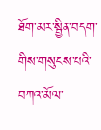ཐོག་མར་སྦྱིན་བདག་གིས་གསུངས་པའི་བཀའ་མོལ་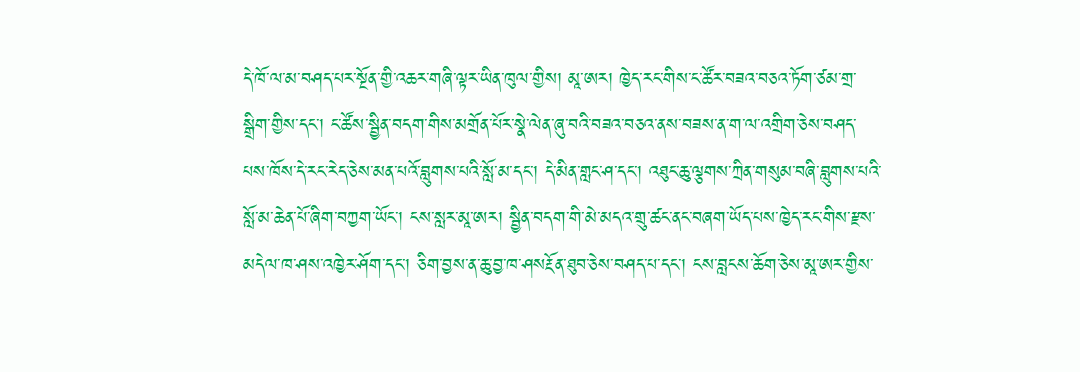དེ་ཁོ་ལ་མ་བཤད་པར་སྔོན་གྱི་འཆར་གཞི་ལྟར་ཡིན་ཁུལ་གྱིས། མཱ་ཨར། ཁྱེད་རང་གིས་ང་ཚོར་བཟའ་བཅའ་ཏོག་ཙམ་གྲ་སྒྲིག་གྱིས་དང་། ང་ཚོས་སྦྱིན་བདག་གིས་མགྲོན་པོར་སྣེ་ལེན་ཞུ་བའི་བཟའ་བཅའ་ནས་བཟས་ན་ག་ལ་འགྲིག་ཅེས་བཤད་པས་ཁོས་དེ་རང་རེད་ཅེས་མན་པའོ་བླུགས་པའི་སློ་མ་དང་། དེ་མིན་གླང་ཤ་དང་། འཐུང་ཆུ་ལྕགས་ཀྲིན་གསུམ་བཞི་བླུགས་པའི་སློ་མ་ཆེན་པོ་ཞིག་བཀྱག་ཡོང་། ངས་སླར་མཱ་ཨར། སྦྱིན་བདག་གི་མེ་མདའ་གྲུ་ཚང་ནང་བཞག་ཡོད་པས་ཁྱེད་རང་གིས་རྫས་མདེལ་ཁ་ཤས་འཁྱེར་ཤོག་དང་། ཅིག་བྱས་ན་ཆུ་བྱ་ཁ་ཤསརྔོན་ཐུབ་ཅེས་བཤད་པ་དང་། ངས་བླངས་ཆོག་ཅེས་མཱ་ཨར་གྱིས་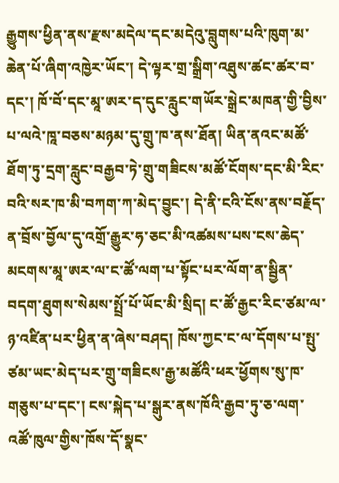རྒྱུགས་ཕྱིན་ནས་རྫས་མདེལ་དང་མདེའུ་བླུགས་པའི་ཁུག་མ་ཆེན་པོ་ཞིག་འཁྱེར་ཡོང་། དེ་ལྟར་གྲ་སྒྲིག་འཐུས་ཚང་ཚར་བ་དང་། ཁོ་བོ་དང་མཱ་ཨར་ད་དུང་རླུང་གཡོར་སྒྲེང་མཁན་གྱི་བྱིས་པ་ལའེ་ཁཱ་བཅས་མཉམ་དུ་གྲུ་ཁ་ནས་ཐོན། ཡིན་ནའང་མཚོ་ཐོག་ཏུ་དྲག་རླུང་བརྒྱབ་ཏེ་གྲུ་གཟིངས་མཚོ་ངོགས་དང་མི་རིང་བའི་སར་ཁ་མི་བཀག་ཀ་མེད་བྱུང་། དེ་ནི་ངའི་ངོས་ནས་བརྗོད་ན་བྲོས་བྱོལ་དུ་འགྲོ་རྒྱུར་ཧ་ཅང་མི་འཚམས་པས་ངས་ཆེད་མངགས་མཱ་ཨར་ལ་ང་ཚོ་ལག་པ་སྟོང་པར་ལོག་ན་སྦྱིན་བདག་ཐུགས་སེམས་སྤྲོ་པོ་ཡོང་མི་སྲིད། ང་ཚོ་རྒྱང་རིང་ཙམ་ལ་ཉ་འཛིན་པར་ཕྱིན་ན་ཞེས་བཤད། ཁོས་ཀྱང་ང་ལ་དོགས་པ་སྤུ་ཙམ་ཡང་མེད་པར་གྲུ་གཟིངས་རྒྱ་མཚོའི་ཕར་ཕྱོགས་སུ་ཁ་གཅུས་པ་དང་། ངས་སྐེད་པ་སྒུར་ནས་ཁོའི་རྒྱབ་ཏུ་ཅ་ལག་འཚོ་ཁུལ་གྱིས་ཁོས་དོ་སྣང་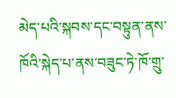མེད་པའི་སྐབས་དང་བསྟུན་ནས་ཁོའི་སྐེད་པ་ནས་བཟུང་ཏེ་ཁོ་གྲུ་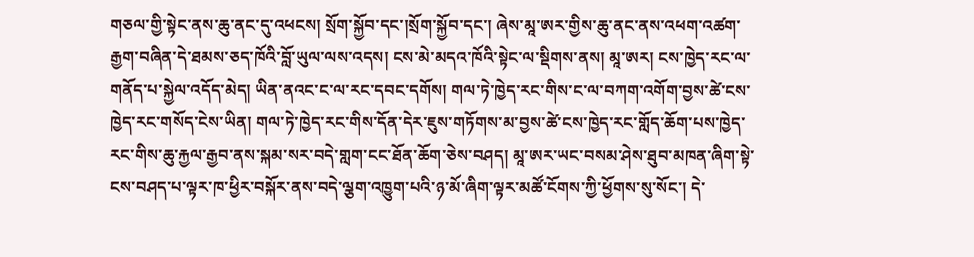གཅལ་གྱི་སྟེང་ནས་ཆུ་ནང་དུ་འཕངས། སྲོག་སྐྱོབ་དང་།སྲོག་སྐྱོབ་དང་། ཞེས་མཱ་ཨར་གྱིས་ཆུ་ནང་ནས་འཕག་འཚག་རྒྱག་བཞིན་དེ་ཐམས་ཅད་ཁོའི་བློ་ཡུལ་ལས་འདས། ངས་མེ་མདའ་ཁོའི་སྟེང་ལ་སྡིགས་ནས། མཱ་ཨར། ངས་ཁྱེད་རང་ལ་གནོད་པ་སྐྱེལ་འདོད་མེད། ཡིན་ནའང་ང་ལ་རང་དབང་དགོས། གལ་ཏེ་ཁྱེད་རང་གིས་ང་ལ་བཀག་འགོག་བྱས་ཚེ་ངས་ཁྱེད་རང་གསོད་ངེས་ཡིན། གལ་ཏེ་ཁྱེད་རང་གིས་དོན་དེར་ཇུས་གཏོགས་མ་བྱས་ཚེ་ངས་ཁྱེད་རང་གློད་ཆོག་པས་ཁྱེད་རང་གིས་ཆུ་རྐྱལ་རྒྱབ་ནས་སྐམ་སར་བདེ་གླག་ངང་ཐོན་ཆོག་ཅེས་བཤད། མཱ་ཨར་ཡང་བསམ་ཤེས་ཐུབ་མཁན་ཞིག་སྟེ་ངས་བཤད་པ་ལྟར་ཁ་ཕྱིར་བསྐོར་ནས་བདེ་ལྕག་འཁྱུག་པའི་ཉ་མོ་ཞིག་ལྟར་མཚོ་ངོགས་ཀྱི་ཕྱོགས་སུ་སོང་། དེ་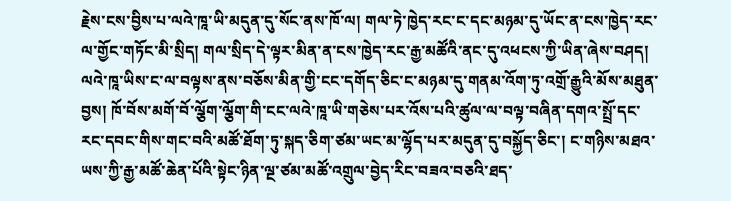རྗེས་ངས་བྱིས་པ་ལའེ་ཁཱ་ཡི་མདུན་དུ་སོང་ནས་ཁོ་ལ། གལ་ཏེ་ཁྱེད་རང་ང་དང་མཉམ་དུ་ཡོང་ན་ངས་ཁྱེད་རང་ལ་གྱོང་གཏོང་མི་སྲིད། གལ་སྲིད་དེ་ལྟར་མིན་ན་ངས་ཁྱེད་རང་རྒྱ་མཚོའི་ནང་དུ་འཕངས་ཀྱི་ཡིན་ཞེས་བཤད། ལའེ་ཁཱ་ཡིས་ང་ལ་བལྟས་ནས་བཅོས་མིན་གྱི་ངང་དགོད་ཅིང་ང་མཉམ་དུ་གནམ་འོག་ཏུ་འགྲོ་རྒྱུའི་མོས་མཐུན་བྱས། ཁོ་བོས་མགོ་བོ་ལྕོག་ལྕོག་གི་ངང་ལའེ་ཁཱ་ཡི་གཅེས་པར་འོས་པའི་ཚུལ་ལ་བལྟ་བཞིན་དགའ་སྤྲོ་དང་རང་དབང་གིས་གང་བའི་མཚོ་ཐོག་ཏུ་སྐད་ཅིག་ཙམ་ཡང་མ་ལྷོད་པར་མདུན་དུ་བསྐྱོད་ཅིང་། ང་གཉིས་མཐའ་ཡས་ཀྱི་རྒྱ་མཚོ་ཆེན་པོའི་སྟེང་ཉིན་ལྔ་ཙམ་མཚོ་འགྲུལ་བྱེད་རིང་བཟའ་བཅའི་ཐད་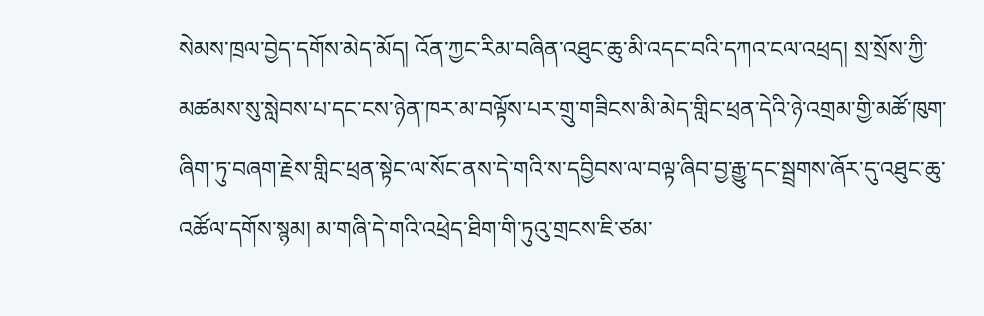སེམས་ཁྲལ་བྱེད་དགོས་མེད་མོད། འོན་ཀྱང་རིམ་བཞིན་འཐུང་ཆུ་མི་འདང་བའི་དཀའ་ངལ་འཕྲད། སྲ་སྲོས་ཀྱི་མཚམས་སུ་སླེབས་པ་དང་ངས་ཉེན་ཁར་མ་བལྟོས་པར་གྲུ་གཟིངས་མི་མེད་གླིང་ཕྲན་དེའི་ཉེ་འགྲམ་གྱི་མཚོ་ཁུག་ཞིག་ཏུ་བཞག་རྗེས་གླིང་ཕྲན་སྟེང་ལ་སོང་ནས་དེ་གའི་ས་དབྱིབས་ལ་བལྟ་ཞིབ་བྱ་རྒྱུ་དང་སྦྲགས་ཞོར་དུ་འཐུང་ཆུ་འཚོལ་དགོས་སྙམ། མ་གཞི་དེ་གའི་འཕྲེད་ཐིག་གི་ཏུའུ་གྲངས་ཇི་ཙམ་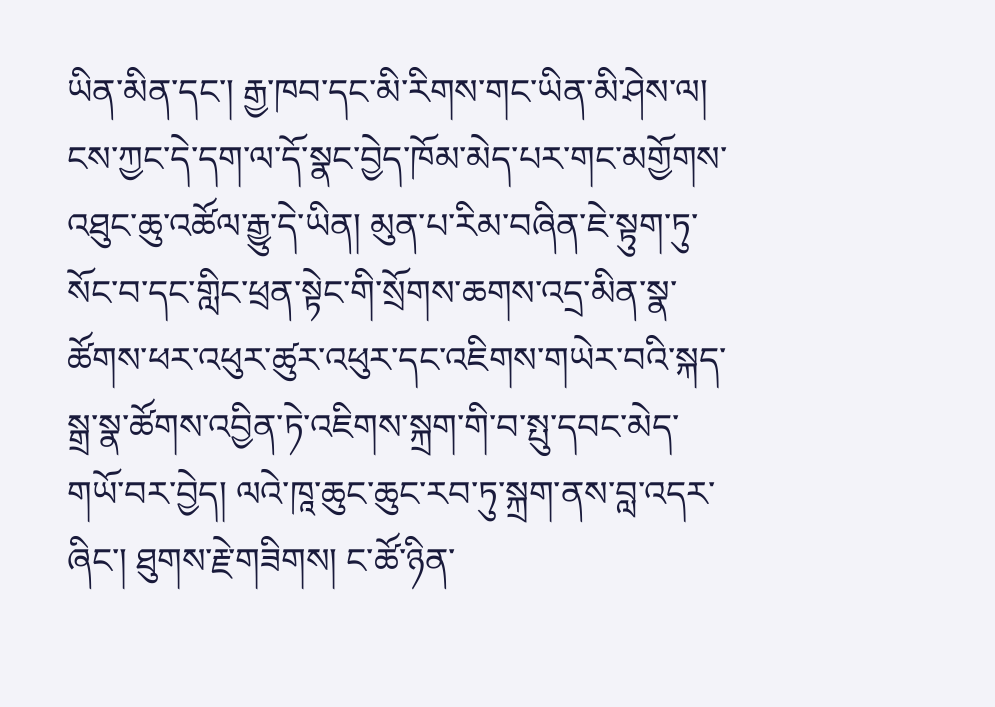ཡིན་མིན་དང་། རྒྱ་ཁབ་དང་མི་རིགས་གང་ཡིན་མི་ཤེས་ལ། ངས་ཀྱང་དེ་དག་ལ་དོ་སྣང་བྱེད་ཁོམ་མེད་པར་གང་མགྱོགས་འཐུང་ཆུ་འཚོལ་རྒྱུ་དེ་ཡིན། མུན་པ་རིམ་བཞིན་ཇེ་སྟུག་ཏུ་སོང་བ་དང་གླིང་ཕྲན་སྟེང་གི་སྲོགས་ཆགས་འདྲ་མིན་སྣ་ཚོགས་ཕར་འཕུར་ཚུར་འཕུར་དང་འཇིགས་གཡེར་བའི་སྐད་སྒྲ་སྣ་ཚོགས་འབྱིན་ཏེ་འཇིགས་སྐྲག་གི་བ་སྤུ་དབང་མེད་གཡོ་བར་བྱེད། ལའེ་ཁཱ་ཆུང་ཆུང་རབ་ཏུ་སྐྲག་ནས་བླ་འདར་ཞིང་། ཐུགས་རྗེ་གཟིགས། ང་ཚོ་ཉིན་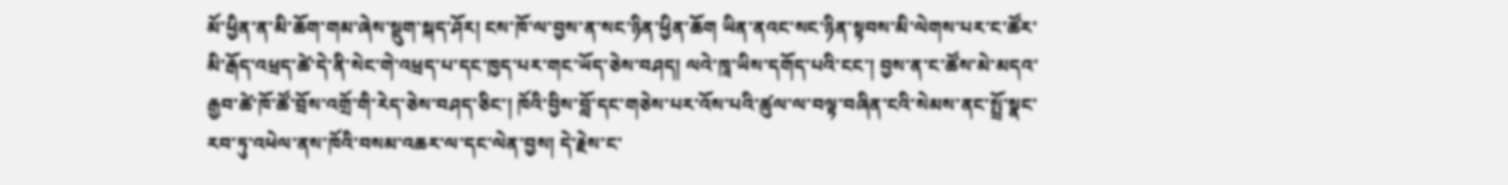མོ་ཕྱིན་ན་མི་ཆོག་གམ་ཞེས་སྡུག་སྐད་ཤོར། ངས་ཁོ་ལ་བྱས་ན་སང་ཉིན་ཕྱིན་ཆོག ཡིན་ནའང་སང་ཉིན་སྟབས་མི་ལེགས་པར་ང་ཚོར་མི་རྒོད་འཕྲད་ཚེ་དེ་ནི་སེང་གེ་འཕྲད་པ་དང་ཁྱད་པར་གང་ཡོད་ཅེས་བཤད། ལའེ་ཁཱ་ཡིས་དགོད་པའི་ངང་། བྱས་ན་ང་ཚོས་མེ་མདའ་རྒྱབ་ཚེ་ཁོ་ཚོ་བྲོས་འགྲོ་གི་རེད་ཅེས་བཤད་ཅིང་། ཁོའི་བྱིས་བློ་དང་གཅེས་པར་འོས་པའི་ཚུལ་ལ་བལྟ་བཞིན་ངའི་སེམས་ནང་སྤྲོ་སྣང་རབ་ཏུ་འཕེལ་ནས་ཁོའི་བསམ་འཆར་ལ་དང་ལེན་བྱས། དེ་རྗེས་ང་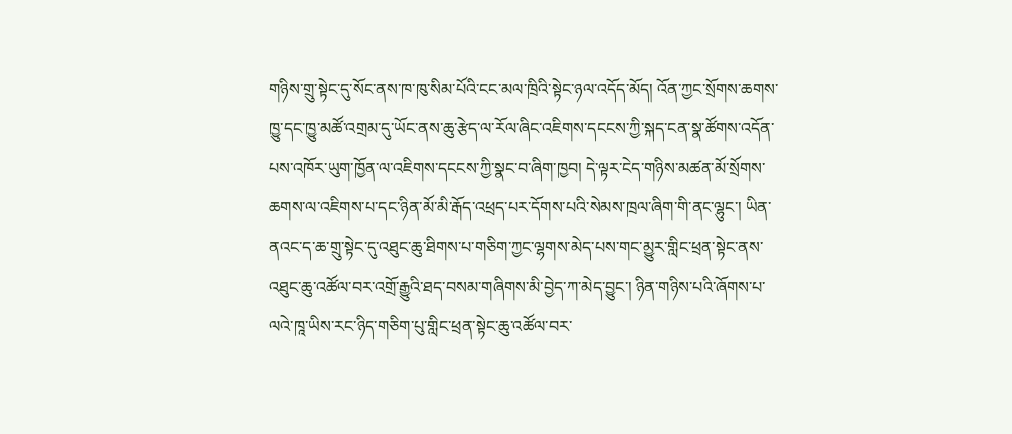གཉིས་གྲུ་སྟེང་དུ་སོང་ནས་ཁ་ཁུ་སིམ་པོའི་ངང་མལ་ཁྲིའི་སྟེང་ཉལ་འདོད་མོད། འོན་ཀྱང་སྲོགས་ཆགས་ཁྱུ་དང་ཁྱུ་མཚོ་འགྲམ་དུ་ཡོང་ནས་ཆུ་རྩེད་ལ་རོལ་ཞིང་འཇིགས་དངངས་ཀྱི་སྐད་ངན་སྣ་ཚོགས་འདོན་པས་འཁོར་ཡུག་ཁྱོན་ལ་འཇིགས་དངངས་ཀྱི་སྣང་བ་ཞིག་ཁྱབ། དེ་ལྟར་ངེད་གཉིས་མཚན་མོ་སྲོགས་ཆགས་ལ་འཇིགས་པ་དང་ཉིན་མོ་མི་རྒོད་འཕྲད་པར་དོགས་པའི་སེམས་ཁྲལ་ཞིག་གི་ནང་ལྷུང་། ཡིན་ནའང་ད་ཆ་གྲུ་སྟེང་དུ་འཐུང་ཆུ་ཐིགས་པ་གཅིག་ཀྱང་ལྷགས་མེད་པས་གང་མྱུར་གླིང་ཕྲན་སྟེང་ནས་འཐུང་ཆུ་འཚོལ་བར་འགྲོ་རྒྱུའི་ཐད་བསམ་གཞིགས་མི་བྱེད་ཀ་མེད་བྱུང་། ཉིན་གཉིས་པའི་ཞོགས་པ་ལའེ་ཁཱ་ཡིས་རང་ཉིད་གཅིག་པུ་གླིང་ཕྲན་སྟེང་ཆུ་འཚོལ་བར་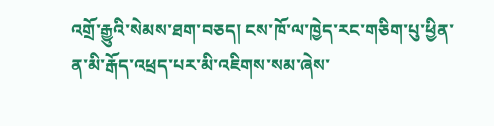འགྲོ་རྒྱུའི་སེམས་ཐག་བཅད། ངས་ཁོ་ལ་ཁྱེད་རང་གཅིག་པུ་ཕྱིན་ན་མི་རྒོད་འཕྲད་པར་མི་འཇིགས་སམ་ཞེས་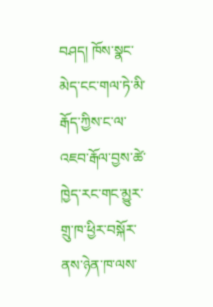བཤད། ཁོས་སྣང་མེད་ངང་གལ་ཏེ་མི་རྒོད་ཀྱིས་ང་ལ་འཇབ་རྒོལ་བྱས་ཚེ་ཁྱེད་རང་གང་མྱུར་གྲུ་ཁ་ཕྱིར་བསྐོར་ནས་ཉེན་ཁ་ལས་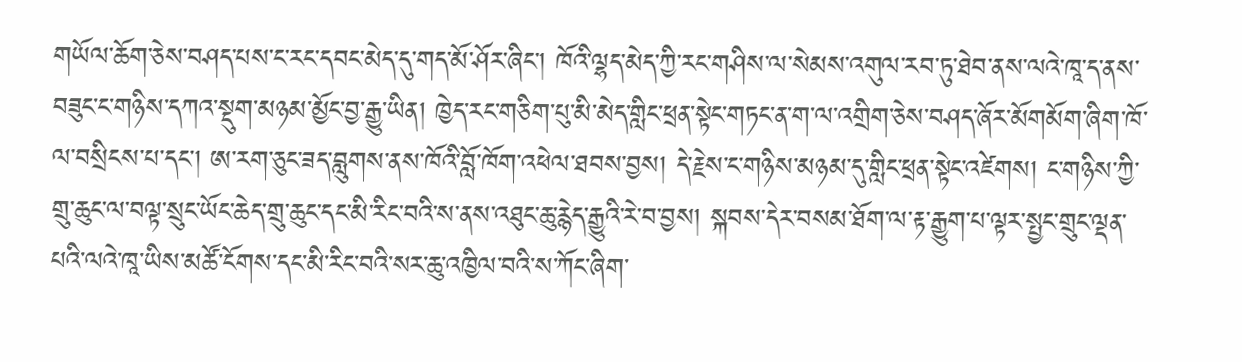གཡོལ་ཆོག་ཅེས་བཤད་པས་ང་རང་དབང་མེད་དུ་གད་མོ་ཤོར་ཞིང་། ཁོའི་ལྷད་མེད་ཀྱི་རང་གཤིས་ལ་སེམས་འགུལ་རབ་ཏུ་ཐེབ་ནས་ལའེ་ཁཱ་ད་ནས་བཟུང་ང་གཉིས་དཀའ་སྡུག་མཉམ་མྱོང་བྱ་རྒྱུ་ཡིན། ཁྱེད་རང་གཅིག་པུ་མི་མེད་གླིང་ཕྲན་སྟེང་གཏང་ན་ག་ལ་འགྲིག་ཅེས་བཤད་ཞོར་མོགམོག་ཞིག་ཁོ་ལ་བསྲིངས་པ་དང་། ཨ་རག་ཅུང་ཟད་བླུགས་ནས་ཁོའི་བློ་ཁོག་འཕེལ་ཐབས་བྱས། དེ་རྗེས་ང་གཉིས་མཉམ་དུ་གླིང་ཕྲན་སྟེང་འཛེགས། ང་གཉིས་ཀྱི་གྲུ་ཆུང་ལ་བལྟ་སྲུང་ཡོང་ཆེད་གྲུ་ཆུང་དང་མི་རིང་བའི་ས་ནས་འཐུང་ཆུ་རྙེད་རྒྱུའི་རེ་བ་བྱས། སྐབས་དེར་བསམ་ཐོག་ལ་རྟ་རྒྱུག་པ་ལྟར་སྤྱང་གྲུང་ལྡན་པའི་ལའེ་ཁཱ་ཡིས་མཚོ་ངོགས་དང་མི་རིང་བའི་སར་ཆུ་འཁྱིལ་བའི་ས་ཀོང་ཞིག་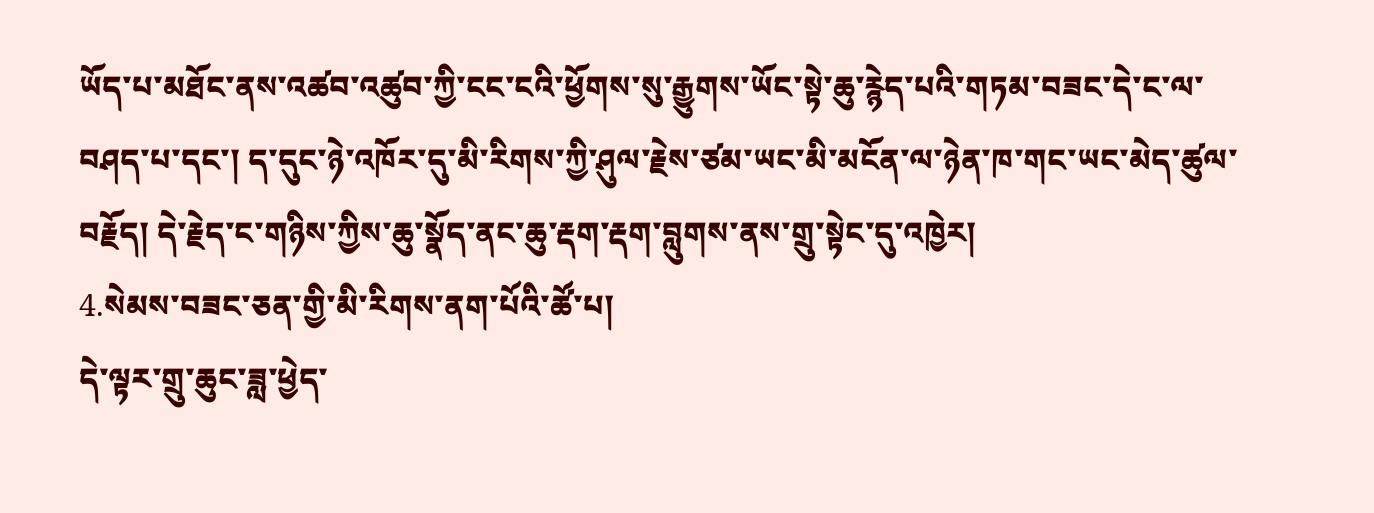ཡོད་པ་མཐོང་ནས་འཚབ་འཚུབ་ཀྱི་ངང་ངའི་ཕྱོགས་སུ་རྒྱུགས་ཡོང་སྟེ་ཆུ་རྙེད་པའི་གཏམ་བཟང་དེ་ང་ལ་བཤད་པ་དང་། ད་དུང་ཉེ་འཁོར་དུ་མི་རིགས་ཀྱི་ཤུལ་རྗེས་ཙམ་ཡང་མི་མངོན་ལ་ཉེན་ཁ་གང་ཡང་མེད་ཚུལ་བརྗོད། དེ་རྗེད་ང་གཉིས་ཀྱིས་ཆུ་སྣོད་ནང་ཆུ་རྡག་རྡག་བླུགས་ནས་གྲུ་སྟེང་དུ་འཁྱེར།
4.སེམས་བཟང་ཅན་གྱི་མི་རིགས་ནག་པོའི་ཚོ་པ།
དེ་ལྟར་གྲུ་ཆུང་ཟླ་ཕྱེད་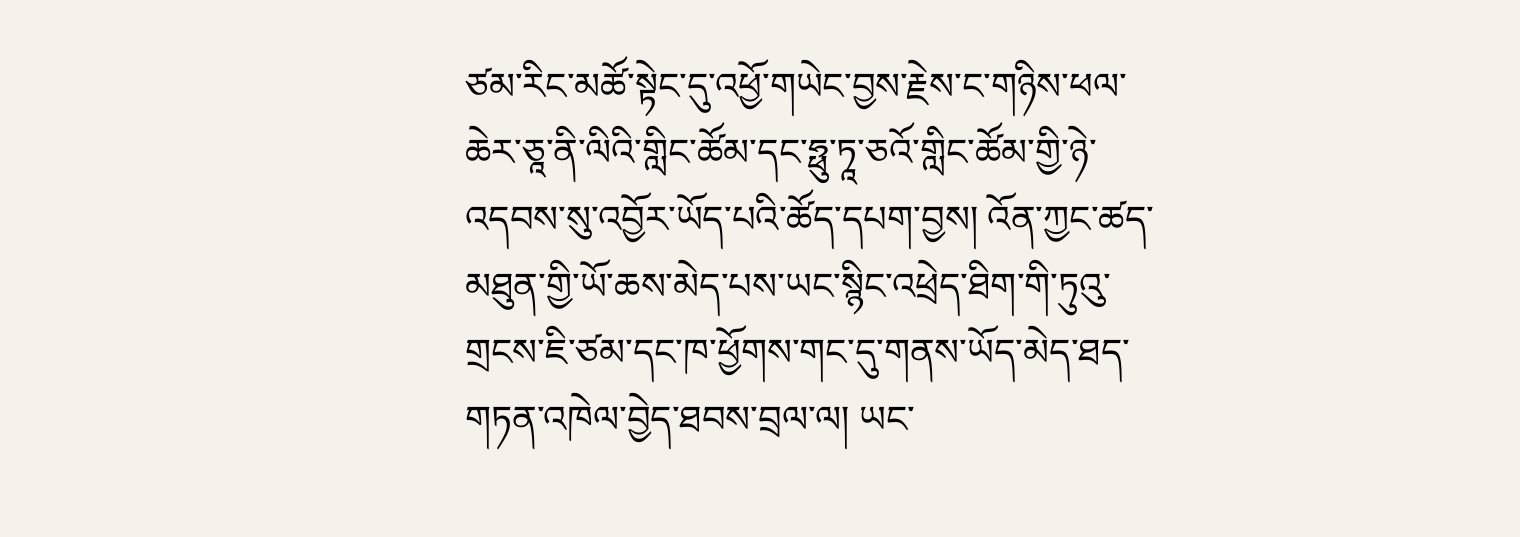ཙམ་རིང་མཚོ་སྟེང་དུ་འཕྱོ་གཡེང་བྱས་རྗེས་ང་གཉིས་ཕལ་ཆེར་ཅཱ་ནི་ལིའི་གླིང་ཚོམ་དང་ཧྥུ་ཏཱ་ཅའོ་གླིང་ཚོམ་གྱི་ཉེ་འདབས་སུ་འབྱོར་ཡོད་པའི་ཚོད་དཔག་བྱས། འོན་ཀྱང་ཚད་མཐུན་གྱི་ཡོ་ཆས་མེད་པས་ཡང་སྙིང་འཕྲེད་ཐིག་གི་ཏུའུ་གྲངས་ཇི་ཙམ་དང་ཁ་ཕྱོགས་གང་དུ་གནས་ཡོད་མེད་ཐད་གཏན་འཁེལ་བྱེད་ཐབས་བྲལ་ལ། ཡང་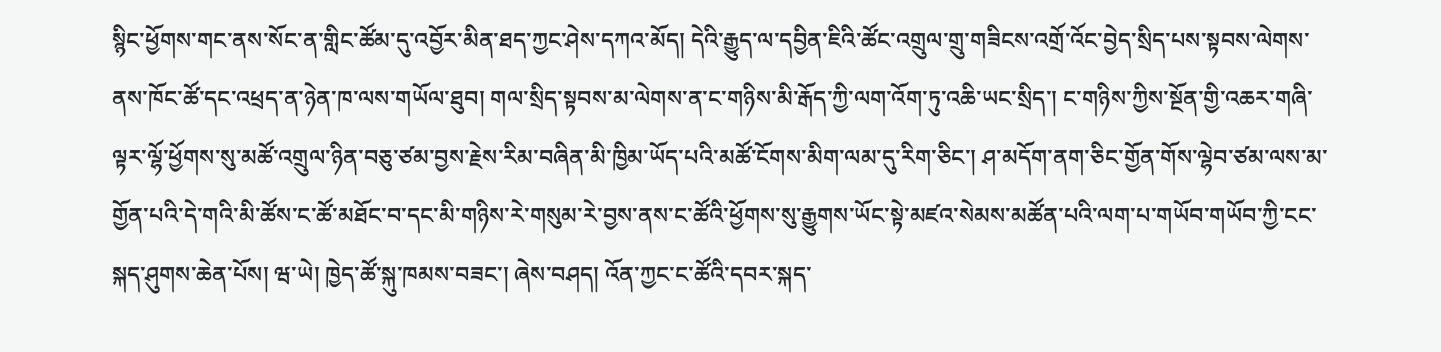སྙིང་ཕྱོགས་གང་ནས་སོང་ན་གླིང་ཚོམ་དུ་འབྱོར་མིན་ཐད་ཀྱང་ཤེས་དཀའ་མོད། དེའི་རྒྱུད་ལ་དབྱིན་ཇིའི་ཚོང་འགྲུལ་གྲུ་གཟིངས་འགྲོ་འོང་བྱེད་སྲིད་པས་སྟབས་ལེགས་ནས་ཁོང་ཚོ་དང་འཕྲད་ན་ཉེན་ཁ་ལས་གཡོལ་ཐུབ། གལ་སྲིད་སྟབས་མ་ལེགས་ན་ང་གཉིས་མི་རྒོད་ཀྱི་ལག་འོག་ཏུ་འཆི་ཡང་སྲིད་། ང་གཉིས་ཀྱིས་སྔོན་གྱི་འཆར་གཞི་ལྟར་ལྷོ་ཕྱོགས་སུ་མཚོ་འགྲུལ་ཉིན་བཅུ་ཙམ་བྱས་རྗེས་རིམ་བཞིན་མི་ཁྱིམ་ཡོད་པའི་མཚོ་ངོགས་མིག་ལམ་དུ་རིག་ཅིང་། ཤ་མདོག་ནག་ཅིང་གྱོན་གོས་ལྷེབ་ཙམ་ལས་མ་གྱོན་པའི་དེ་གའི་མི་ཚོས་ང་ཚོ་མཐོང་བ་དང་མི་གཉིས་རེ་གསུམ་རེ་བྱས་ནས་ང་ཚོའི་ཕྱོགས་སུ་རྒྱུགས་ཡོང་སྟེ་མཛའ་སེམས་མཚོན་པའི་ལག་པ་གཡོབ་གཡོབ་ཀྱི་ངང་སྐད་ཤུགས་ཆེན་པོས། ཝ་ཡེ། ཁྱེད་ཚོ་སྐུ་ཁམས་བཟང་། ཞེས་བཤད། འོན་ཀྱང་ང་ཚོའི་དབར་སྐད་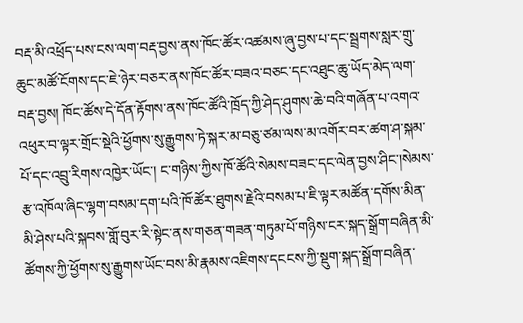བརྡ་མི་འཕྲོད་པས་ངས་ལག་བརྡ་བྱས་ནས་ཁོང་ཚོར་འཚམས་ཞུ་བྱས་པ་དང་སྦྲགས་སླར་གྲུ་ཆུང་མཚོ་ངོགས་དང་ཇེ་ཉེར་བཅར་ནས་ཁོང་ཚོར་བཟའ་བཅང་དང་འཐུང་ཆུ་ཡོད་མེད་ལག་བརྡ་བྱས། ཁོང་ཚོས་དེ་དོན་རྟོགས་ནས་ཁོང་ཚོའི་ཁྲོད་ཀྱི་ཤེད་ཤུགས་ཆེ་བའི་གཞོན་པ་འགའ་འཕུར་བ་ལྟར་གྲོང་སྡེའི་ཕྱོགས་སུ་རྒྱུགས་ཏེ་སྐར་མ་བཅུ་ཙམ་ལས་མ་འགོར་བར་ཚག་ཤ་སྐམ་པོ་དང་འབྲུ་རིགས་འཁྱེར་ཡོང་། ང་གཉིས་ཀྱིས་ཁོ་ཚོའི་སེམས་བཟང་དང་ལེན་བྱས་ཤིང་།སེམས་རྩ་འཁོལ་ཞིང་ལྷག་བསམ་དག་པའི་ཁོ་ཚོར་ཐུགས་རྗེའི་བསམ་པ་ཇི་ལྟར་མཚོན་དགོས་མིན་མི་ཤེས་པའི་སྐབས་གློ་བུར་རི་སྟེང་ནས་གཅན་གཟན་གཏུམ་པོ་གཉིས་ངར་སྐད་སྒྲོག་བཞིན་མི་ཚོགས་ཀྱི་ཕྱོགས་སུ་རྒྱུགས་ཡོང་བས་མི་རྣམས་འཇིགས་དངངས་ཀྱི་སྡུག་སྐད་སྒྲོག་བཞིན་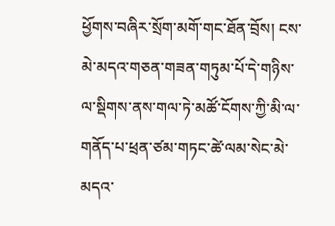ཕྱོགས་བཞིར་སྲོག་མགོ་གང་ཐོན་བྲོས། ངས་མེ་མདའ་གཅན་གཟན་གཏུམ་པོ་དེ་གཉིས་ལ་སྡིགས་ནས་གལ་ཏེ་མཚོ་ངོགས་ཀྱི་མི་ལ་གནོད་པ་ཕྲན་ཙམ་གཏང་ཚེ་ལམ་སེང་མེ་མདའ་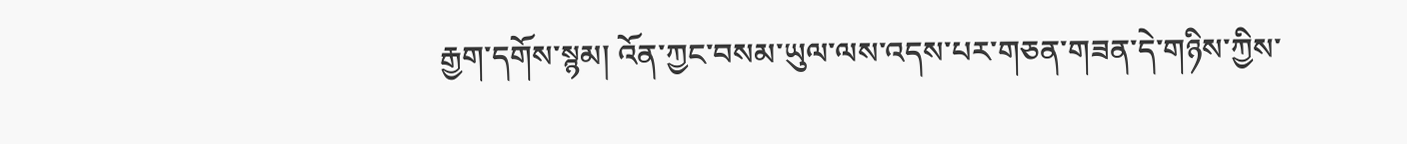རྒྱག་དགོས་སྙམ། འོན་ཀྱང་བསམ་ཡུལ་ལས་འདས་པར་གཅན་གཟན་དེ་གཉིས་ཀྱིས་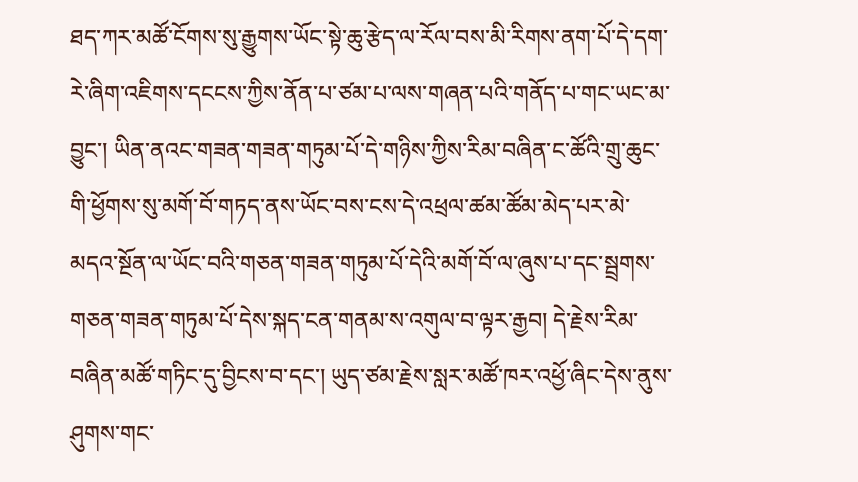ཐད་ཀར་མཚོ་ངོགས་སུ་རྒྱུགས་ཡོང་སྟེ་ཆུ་རྩེད་ལ་རོལ་བས་མི་རིགས་ནག་པོ་དེ་དག་རེ་ཞིག་འཇིགས་དངངས་ཀྱིས་ནོན་པ་ཙམ་པ་ལས་གཞན་པའི་གནོད་པ་གང་ཡང་མ་བྱུང་། ཡིན་ནའང་གཟན་གཟན་གཏུམ་པོ་དེ་གཉིས་ཀྱིས་རིམ་བཞིན་ང་ཚོའི་གྲུ་ཆུང་གི་ཕྱོགས་སུ་མགོ་བོ་གཏད་ནས་ཡོང་བས་ངས་དེ་འཕྲལ་ཚམ་ཚོམ་མེད་པར་མེ་མདའ་སྔོན་ལ་ཡོང་བའི་གཅན་གཟན་གཏུམ་པོ་དེའི་མགོ་བོ་ལ་ཞུས་པ་དང་སྦྲགས་གཅན་གཟན་གཏུམ་པོ་དེས་སྐད་ངན་གནམ་ས་འགུལ་བ་ལྟར་རྒྱབ། དེ་རྗེས་རིམ་བཞིན་མཚོ་གཏིང་དུ་བྱིངས་བ་དང་། ཡུད་ཙམ་རྗེས་སླར་མཚོ་ཁར་འཕྱོ་ཞིང་དེས་ནུས་ཤུགས་གང་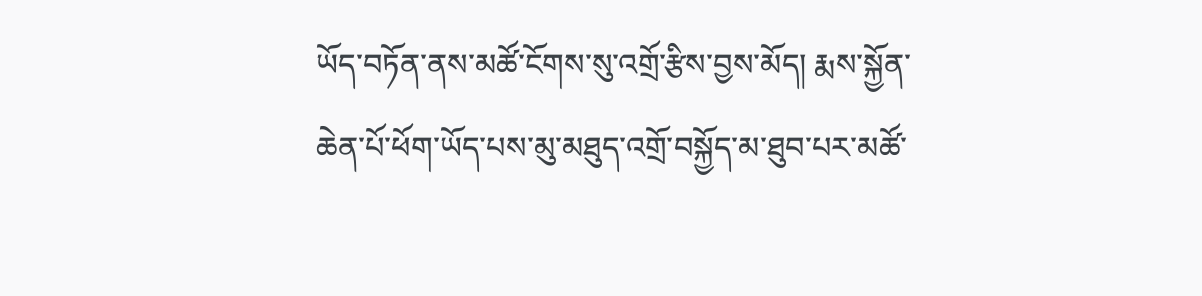ཡོད་བཏོན་ནས་མཚོ་ངོགས་སུ་འགྲོ་རྩིས་བྱས་མོད། རྨས་སྐྱོན་ཆེན་པོ་ཕོག་ཡོད་པས་མུ་མཐུད་འགྲོ་བསྐྱོད་མ་ཐུབ་པར་མཚོ་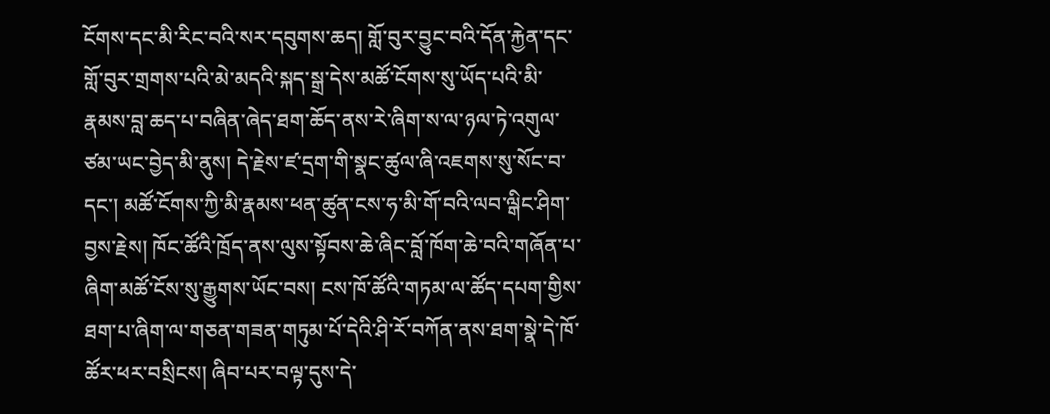ངོགས་དང་མི་རིང་བའི་སར་དབུགས་ཆད། གློ་བུར་བྱུང་བའི་དོན་རྐྱེན་དང་གློ་བུར་གྲགས་པའི་མེ་མདའི་སྐད་སྒྲ་དེས་མཚོ་ངོགས་སུ་ཡོད་པའི་མི་རྣམས་བླ་ཆད་པ་བཞིན་ཞེད་ཐག་ཆོད་ནས་རེ་ཞིག་ས་ལ་ཉལ་ཏེ་འགུལ་ཙམ་ཡང་བྱེད་མི་ནུས། དེ་རྗེས་ཛ་དྲག་གི་སྣང་ཚུལ་ཞི་འཇགས་སུ་སོང་བ་དང་། མཚོ་ངོགས་ཀྱི་མི་རྣམས་ཕན་ཚུན་ངས་ཧ་མི་གོ་བའི་ལབ་ལྒིང་ཤིག་བྱས་རྗེས། ཁོང་ཚོའི་ཁྲོད་ནས་ལུས་སྟོབས་ཆེ་ཞིང་བློ་ཁོག་ཆེ་བའི་གཞོན་པ་ཞིག་མཚོ་ངོས་སུ་རྒྱུགས་ཡོང་བས། ངས་ཁོ་ཚོའི་གཏམ་ལ་ཚོད་དཔག་གྱིས་ཐག་པ་ཞིག་ལ་གཅན་གཟན་གཏུམ་པོ་དེའི་ཤི་རོ་བཀོན་ནས་ཐག་སྣེ་དེ་ཁོ་ཚོར་ཕར་བསྲིངས། ཞིབ་པར་བལྟ་དུས་དེ་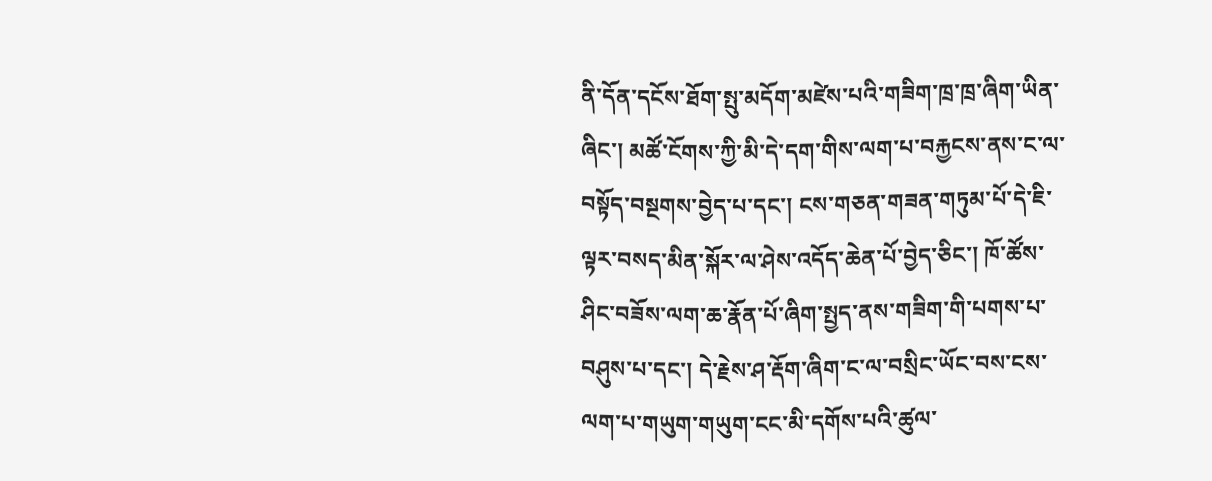ནི་དོན་དངོས་ཐོག་སྤུ་མདོག་མཛེས་པའི་གཟིག་ཁྲ་ཁྲ་ཞིག་ཡིན་ཞིང་། མཚོ་ངོགས་ཀྱི་མི་དེ་དག་གིས་ལག་པ་བརྐྱངས་ནས་ང་ལ་བསྟོད་བསྔགས་བྱེད་པ་དང་། ངས་གཅན་གཟན་གཏུམ་པོ་དེ་ཇི་ལྟར་བསད་མིན་སྐོར་ལ་ཤེས་འདོད་ཆེན་པོ་བྱེད་ཅིང་། ཁོ་ཚོས་ཤིང་བཟོས་ལག་ཆ་རྣོན་པོ་ཞིག་སྤྱད་ནས་གཟིག་གི་པགས་པ་བཤུས་པ་དང་། དེ་རྗེས་ཤ་རྡོག་ཞིག་ང་ལ་བསྲིང་ཡོང་བས་ངས་ལག་པ་གཡུག་གཡུག་ངང་མི་དགོས་པའི་ཚུལ་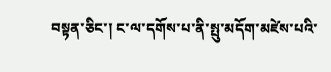བསྟན་ཅིང་། ང་ལ་དགོས་པ་ནི་སྤུ་མདོག་མཛེས་པའི་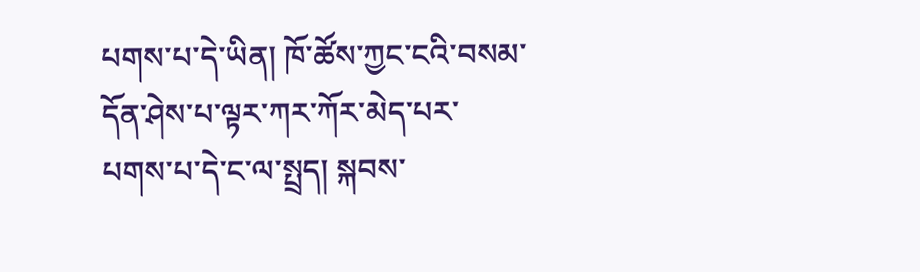པགས་པ་དེ་ཡིན། ཁོ་ཚོས་ཀྱང་ངའི་བསམ་དོན་ཤེས་པ་ལྟར་ཀར་ཀོར་མེད་པར་པགས་པ་དེ་ང་ལ་སྤྲད། སྐབས་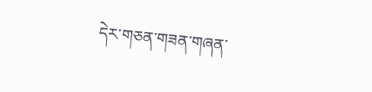དེར་གཅན་གཟན་གཞན་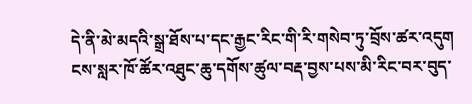དེ་ནི་མེ་མདའི་སྒྲ་ཐོས་པ་དང་རྒྱང་རིང་གི་རི་གསེབ་ཏུ་བྲོས་ཚར་འདུག ངས་སླར་ཁོ་ཚོར་འཐུང་ཆུ་དགོས་ཚུལ་བརྡ་བྱས་པས་མི་རིང་བར་བུད་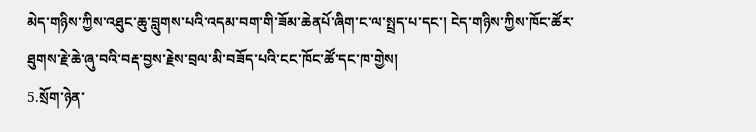མེད་གཉིས་ཀྱིས་འཐུང་ཆུ་བླུགས་པའི་འདམ་བག་གི་ཟོམ་ཆེནཔོ་ཞིག་ང་ལ་སྤྲད་པ་དང་། ངེད་གཉིས་ཀྱིས་ཁོང་ཚོར་ཐུགས་རྗེ་ཆེ་ཞུ་བའི་བརྡ་བྱས་རྗེས་བྲལ་མི་བཟོད་པའི་ངང་ཁོང་ཚོ་དང་ཁ་གྱེས།
5.སྲོག་ཉེན་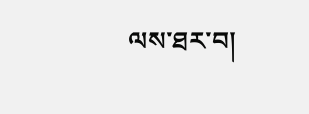ལས་ཐར་བ།